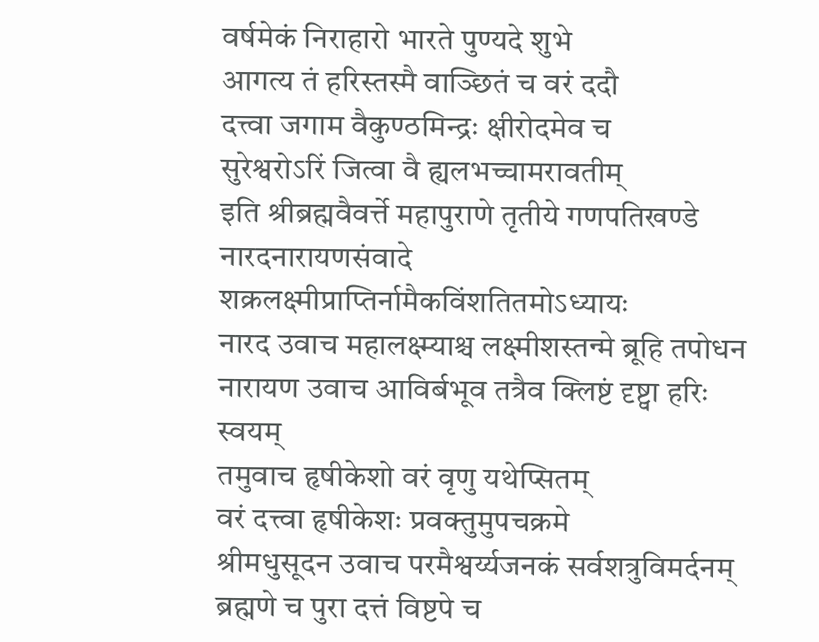वर्षमेकं निराहारो भारते पुण्यदे शुभे
आगत्य तं हरिस्तस्मै वाञ्छितं च वरं ददौ
दत्त्वा जगाम वैकुण्ठमिन्द्रः क्षीरोदमेव च
सुरेश्वरोऽरिं जित्वा वै ह्यलभच्चामरावतीम्
इति श्रीब्रह्मवैवर्त्ते महापुराणे तृतीये गणपतिखण्डे नारदनारायणसंवादे शक्रलक्ष्मीप्राप्तिर्नामैकविंशतितमोऽध्यायः
नारद उवाच महालक्ष्म्याश्च लक्ष्मीशस्तन्मे ब्रूहि तपोधन
नारायण उवाच आविर्बभूव तत्रैव क्लिष्टं दृष्ट्वा हरिः स्वयम्
तमुवाच हृषीकेशो वरं वृणु यथेप्सितम्
वरं दत्त्वा हृषीकेशः प्रवक्तुमुपचक्रमे
श्रीमधुसूदन उवाच परमैश्वर्य्यजनकं सर्वशत्रुविमर्दनम्
ब्रह्मणे च पुरा दत्तं विष्टपे च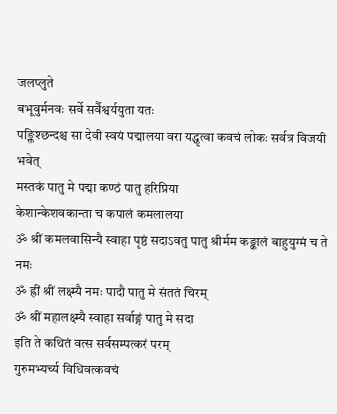जलप्लुते
बभूवुर्मनवः सर्वे सर्वैश्वर्ययुता यतः
पङ्क्तिश्छन्दश्च सा देवी स्वयं पद्मालया वरा यद्धृत्वा कवचं लोकः सर्वत्र विजयी भवेत्
मस्तकं पातु मे पद्मा कण्ठं पातु हरिप्रिया
केशान्केशवकान्ता च कपालं कमलालया
ॐ श्रीं कमलवासिन्यै स्वाहा पृष्ठं सदाऽवतु पातु श्रीर्मम कङ्कालं बाहुयुग्मं च ते नमः
ॐ ह्रीं श्रीं लक्ष्म्यै नमः पादौ पातु मे संततं चिरम्
ॐ श्रीं महालक्ष्म्यै स्वाहा सर्वाङ्गं पातु मे सदा
इति ते कथितं वत्स सर्वसम्पत्करं परम्
गुरुमभ्यर्च्य विधिवत्कवचं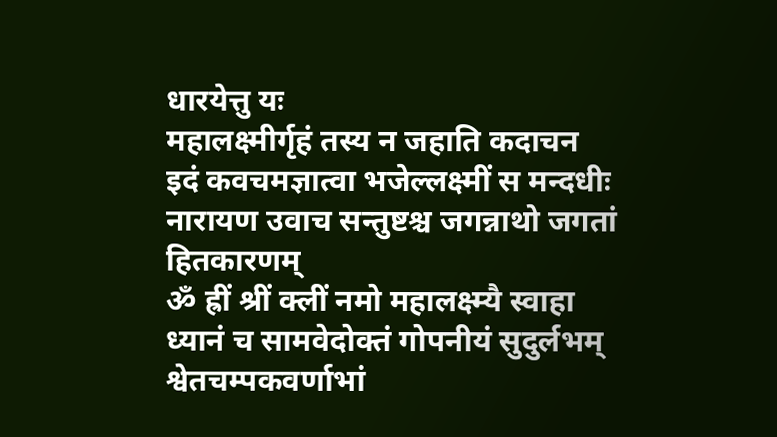धारयेत्तु यः
महालक्ष्मीर्गृहं तस्य न जहाति कदाचन
इदं कवचमज्ञात्वा भजेल्लक्ष्मीं स मन्दधीः
नारायण उवाच सन्तुष्टश्च जगन्नाथो जगतां हितकारणम्
ॐ ह्रीं श्रीं क्लीं नमो महालक्ष्म्यै स्वाहा
ध्यानं च सामवेदोक्तं गोपनीयं सुदुर्लभम्
श्वेतचम्पकवर्णाभां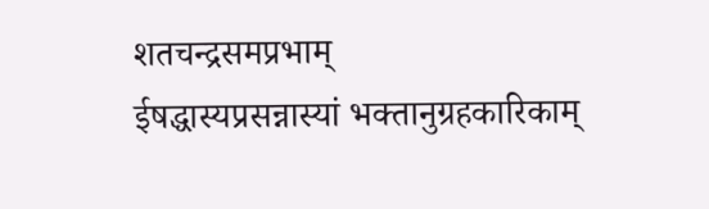शतचन्द्रसमप्रभाम्
ईषद्धास्यप्रसन्नास्यां भक्तानुग्रहकारिकाम्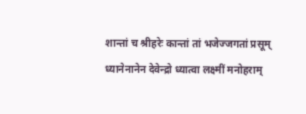शान्तां च श्रीहरेः कान्तां तां भजेज्जगतां प्रसूम्
ध्यानेनानेन देवेन्द्रो ध्यात्वा लक्ष्मीं मनोहराम्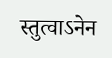स्तुत्वाऽनेन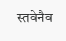स्तवेनैव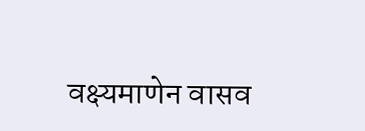वक्ष्यमाणेन वासव